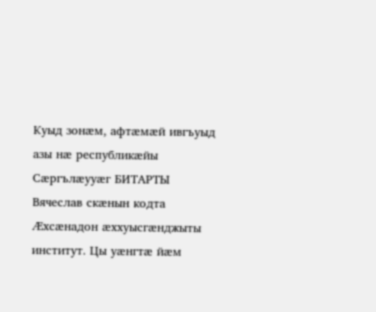Куыд зонæм, афтæмæй ивгъуыд азы нæ республикæйы Сæргълæууæг БИТАРТЫ Вячеслав скæнын кодта Æхсæнадон æххуысгæнджыты институт. Цы уæнгтæ йæм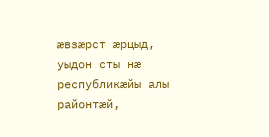æвзæрст æрцыд, уыдон сты нæ республикæйы алы районтæй,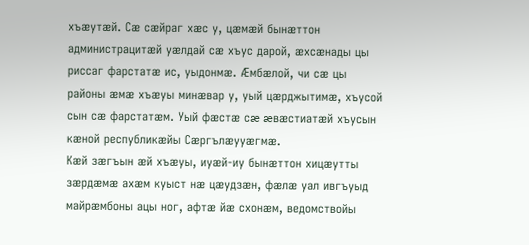хъæутæй. Сæ сæйраг хæс у, цæмæй бынæттон администрацитæй уæлдай сæ хъус дарой, æхсæнады цы риссаг фарстатæ ис, уыдонмæ. Æмбæлой, чи сæ цы районы æмæ хъæуы минæвар у, уый цæрджытимæ, хъусой сын сæ фарстатæм. Уый фæстæ сæ æвæстиатæй хъусын кæной республикæйы Сæргълæууæгмæ.
Кæй зæгъын æй хъæуы, иуæй-иу бынæттон хицæутты зæрдæмæ ахæм куыст нæ цæудзæн, фæлæ уал ивгъуыд майрæмбоны ацы ног, афтæ йæ схонæм, ведомствойы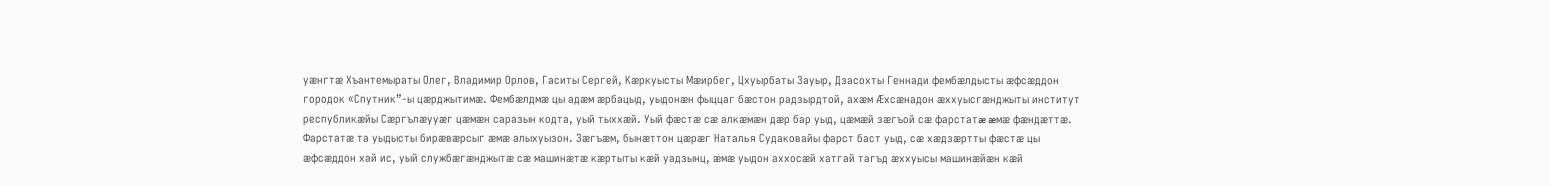уæнгтæ Хъантемыраты Олег, Владимир Орлов, Гаситы Сергей, Кæркуысты Мæирбег, Цхуырбаты Зауыр, Дзасохты Геннади фембæлдысты æфсæддон городок «Спутник”-ы цæрджытимæ. Фембæлдмæ цы адæм æрбацыд, уыдонæн фыццаг бæстон радзырдтой, ахæм Æхсæнадон æххуысгæнджыты институт республикæйы Сæргълæууæг цæмæн саразын кодта, уый тыххæй. Уый фæстæ сæ алкæмæн дæр бар уыд, цæмæй зæгъой сæ фарстатæ æмæ фæндæттæ.
Фарстатæ та уыдысты бирæвæрсыг æмæ алыхуызон. Зæгъæм, бынæттон цæрæг Наталья Судаковайы фарст баст уыд, сæ хæдзæртты фæстæ цы æфсæддон хай ис, уый службæгæнджытæ сæ машинæтæ кæртыты кæй уадзынц, æмæ уыдон аххосæй хатгай тагъд æххуысы машинæйæн кæй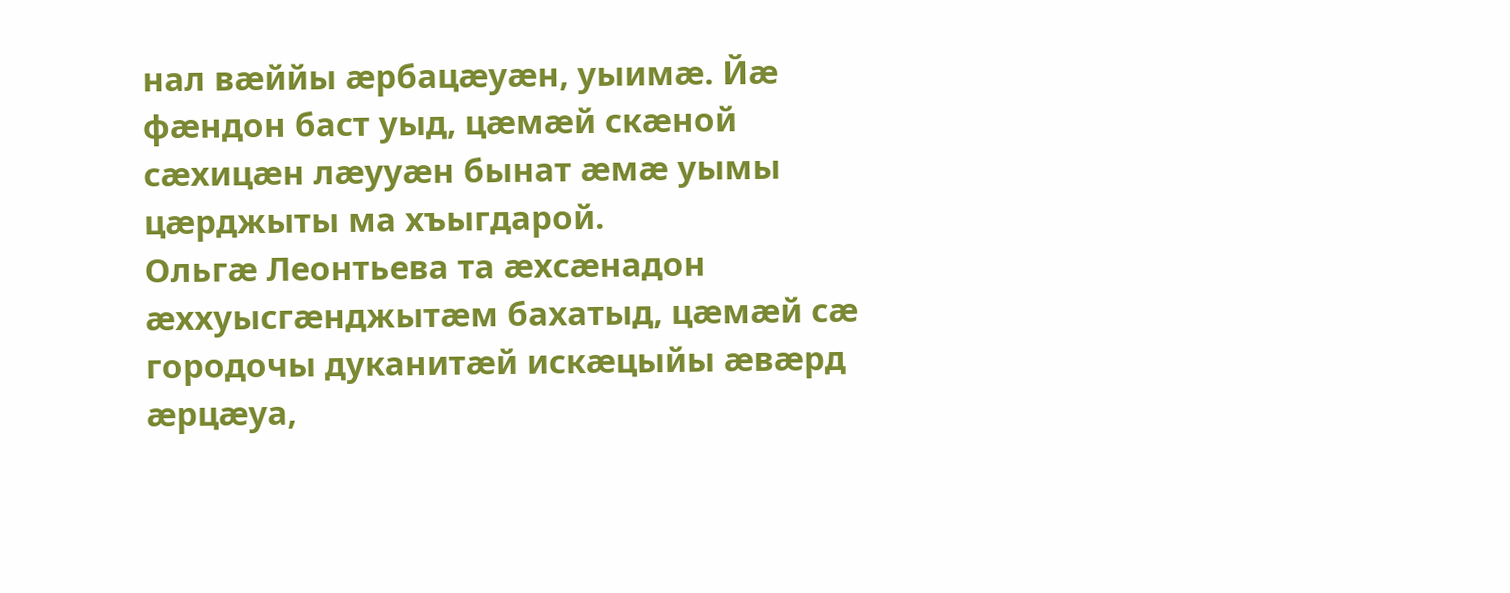нал вæййы æрбацæуæн, уыимæ. Йæ фæндон баст уыд, цæмæй скæной сæхицæн лæууæн бынат æмæ уымы цæрджыты ма хъыгдарой.
Ольгæ Леонтьева та æхсæнадон æххуысгæнджытæм бахатыд, цæмæй сæ городочы дуканитæй искæцыйы æвæрд æрцæуа,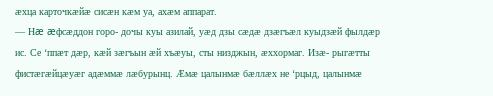æхца карточкæйæ сисæн кæм уа, ахæм аппарат.
— Нæ æфсæддон горо- дочы куы азилай, уæд дзы сæдæ дзæгъæл куыдзæй фылдæр ис. Се ‘ппæт дæр, кæй зæгъын æй хъæуы, сты низджын, æххормаг. Изæ- рыгæтты фистæгæйцæуæг адæммæ лæбурынц. Æмæ цалынмæ бæллæх не ‘рцыд, цалынмæ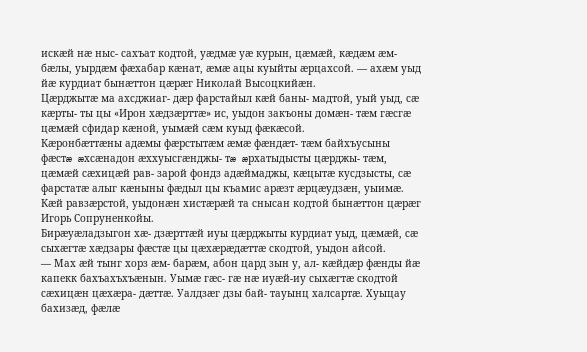искæй нæ ныс- сахъат кодтой, уæдмæ уæ курын, цæмæй, кæдæм æм- бæлы, уырдæм фæхабар кæнат, æмæ ацы куыйты æрцахсой. — ахæм уыд йæ курдиат бынæттон цæрæг Николай Высоцкийæн.
Цæрджытæ ма ахсджиаг- дæр фарстайыл кæй баны- мадтой, уый уыд, сæ кæрты- ты цы «Ирон хæдзæрттæ» ис, уыдон закъоны домæн- тæм гæсгæ цæмæй сфидар кæной, уымæй сæм куыд фæкæсой.
Кæронбæттæны адæмы фæрстытæм æмæ фæндæт- тæм байхъусыны фæстæ æхсæнадон æххуысгæнджы- тæ æрхатыдысты цæрджы- тæм, цæмæй сæхицæй рав- зарой фондз адæймаджы, кæцытæ кусдзысты, сæ фарстатæ алыг кæныны фæдыл цы къамис арæзт æрцæудзæн, уыимæ. Кæй равзæрстой, уыдонæн хистæрæй та снысан кодтой бынæттон цæрæг Игорь Сопруненкойы.
Бирæуæладзыгон хæ- дзæрттæй иуы цæрджыты курдиат уыд, цæмæй, сæ сыхæгтæ хæдзары фæстæ цы цæхæрæдæттæ скодтой, уыдон айсой.
— Мах æй тынг хорз æм- барæм, абон цард зын у, ал- кæйдæр фæнды йæ капекк бахъахъхъæнын. Уымæ гæс- гæ нæ иуæй-иу сыхæгтæ скодтой сæхицæн цæхæра- дæттæ. Уалдзæг дзы бай- тауынц халсартæ. Хуыцау бахизæд, фæлæ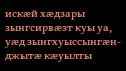искæй хæдзары зынгсирвæзт куы уа, уæд зынгхуыссынгæн- джытæ кæуылты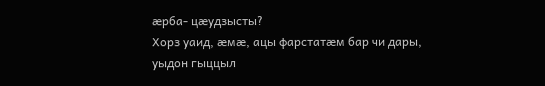æрба- цæудзысты?
Хорз уаид, æмæ, ацы фарстатæм бар чи дары, уыдон гыццыл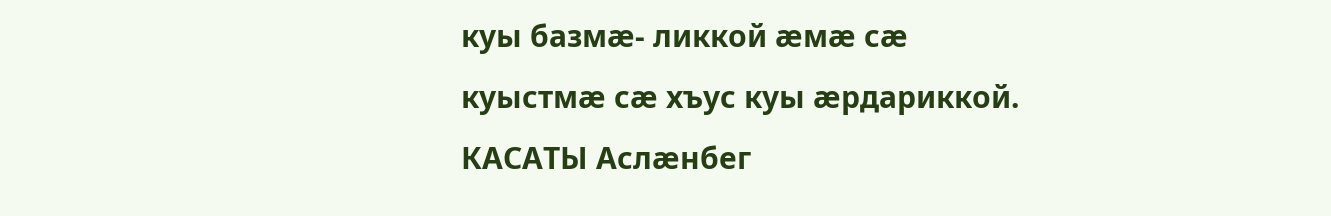куы базмæ- ликкой æмæ сæ куыстмæ сæ хъус куы æрдариккой.
КАСАТЫ Аслæнбег